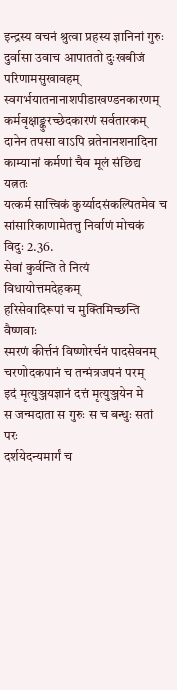इन्द्रस्य वचनं श्रुत्वा प्रहस्य ज्ञानिनां गुरुः
दुर्वासा उवाच आपाततो दुःखबीजं परिणामसुखावहम्
स्वगर्भयातनानाशपीडाखण्डनकारणम्
कर्मवृक्षाङ्कुरच्छेदकारणं सर्वतारकम्
दानेन तपसा वाऽपि व्रतेनानशनादिना
काम्यानां कर्मणां चैव मूलं संछिद्य यत्नतः
यत्कर्म सात्त्विकं कुर्य्यादसंकल्पितमेव च
सांसारिकाणामेतत्तु निर्वाणं मोचकं विदुः 2.36.
सेवां कुर्वन्ति ते नित्यं विधायोत्तमदेहकम्
हरिसेवादिरूपां च मुक्तिमिच्छन्ति वैष्णवाः
स्मरणं कीर्त्तनं विष्णोरर्चनं पादसेवनम्
चरणोदकपानं च तन्मंत्रजपनं परम्
इदं मृत्युञ्जयज्ञानं दत्तं मृत्युञ्जयेन मे
स जन्मदाता स गुरुः स च बन्धुः सतां परः
दर्शयेदन्यमार्गं च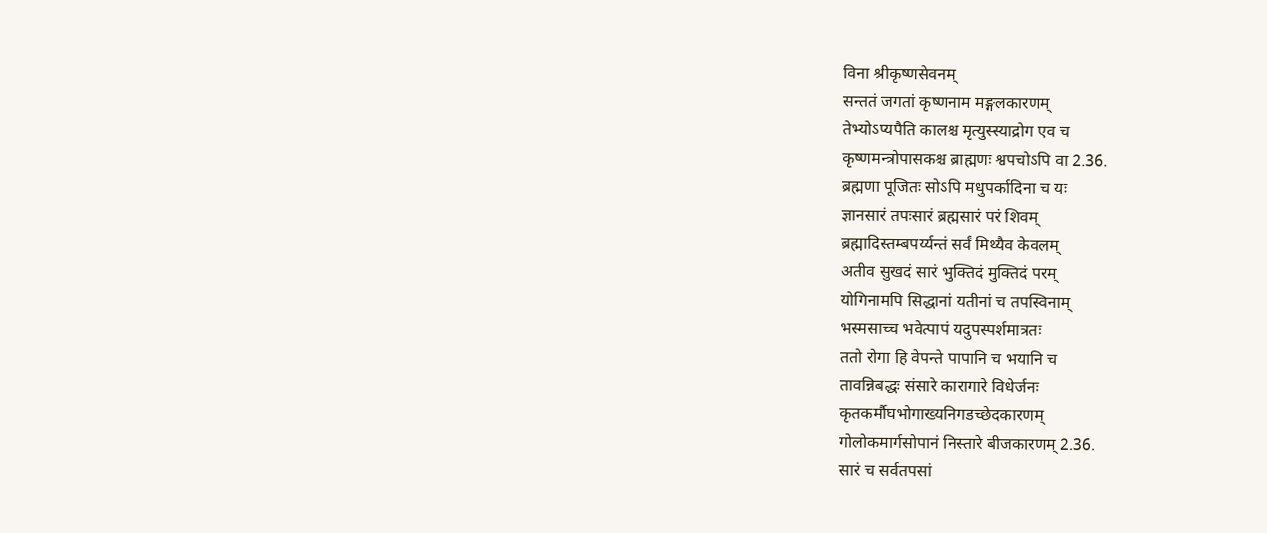विना श्रीकृष्णसेवनम्
सन्ततं जगतां कृष्णनाम मङ्गलकारणम्
तेभ्योऽप्यपैति कालश्च मृत्युस्स्याद्रोग एव च
कृष्णमन्त्रोपासकश्च ब्राह्मणः श्वपचोऽपि वा 2.36.
ब्रह्मणा पूजितः सोऽपि मधुपर्कादिना च यः
ज्ञानसारं तपःसारं ब्रह्मसारं परं शिवम्
ब्रह्मादिस्तम्बपर्य्यन्तं सर्वं मिथ्यैव केवलम्
अतीव सुखदं सारं भुक्तिदं मुक्तिदं परम्
योगिनामपि सिद्धानां यतीनां च तपस्विनाम्
भस्मसाच्च भवेत्पापं यदुपस्पर्शमात्रतः
ततो रोगा हि वेपन्ते पापानि च भयानि च
तावन्निबद्धः संसारे कारागारे विधेर्जनः
कृतकर्मौघभोगाख्यनिगडच्छेदकारणम्
गोलोकमार्गसोपानं निस्तारे बीजकारणम् 2.36.
सारं च सर्वतपसां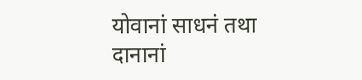योवानां साधनं तथा
दानानां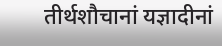तीर्थशौचानां यज्ञादीनां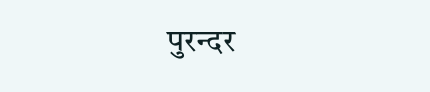पुरन्दर